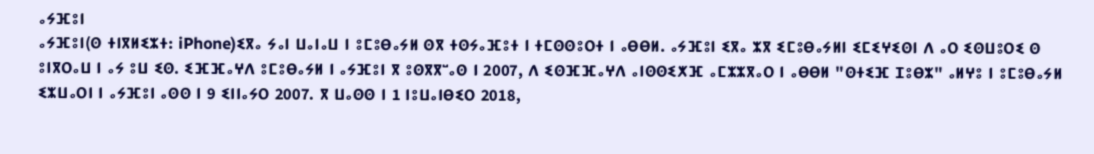ⴰⵢⴼⵓⵏ
ⴰⵢⴼⵓⵏ(ⵙ ⵜⵏⴳⵍⵉⵣⵜ: iPhone)ⵉⴳⴰ ⵢⴰⵏ ⵡⴰⵏⴰⵡ ⵏ ⵓⵎⵓⴱⴰⵢⵍ ⵙⴳ ⵜⵙⵢⴰⴼⵓⵜ ⵏ ⵜⵎⵙⵙⵓⵔⵜ ⵏ ⴰⴱⴱⵍ. ⴰⵢⴼⵓⵏ ⵉⴳⴰ ⵣⴳ ⵉⵎⵓⴱⴰⵢⵍⵏ ⵉⵎⵉⵖⵉⵙⵏ ⴷ ⴰⵔ ⵉⵙⵡⵓⵔⵉ ⵙ ⵓⵏⴳⵔⴰⵡ ⵏ ⴰⵢ ⵓⵡ ⵉⵙ. ⵉⴼⴼⴰⵖⴷ ⵓⵎⵓⴱⴰⵢⵍ ⵏ ⴰⵢⴼⵓⵏ ⴳ ⵓⵙⴳⴳⵯⴰⵙ ⵏ 2007, ⴷ ⵉⵙⴼⴼⴰⵖⴷ ⴰⵏⵙⵙⵉⵅⴼ ⴰⵎⵣⵣⴳⴰⵔ ⵏ ⴰⴱⴱⵍ "ⵙⵜⵉⴼ ⵊⵓⴱⵣ" ⴰⵍⵖⵓ ⵏ ⵓⵎⵓⴱⴰⵢⵍ ⵉⵣⵡⴰⵔⵏ ⵏ ⴰⵢⴼⵓⵏ ⴰⵙⵙ ⵏ 9 ⵉⵏⵏⴰⵢⵔ 2007. ⴳ ⵡⴰⵙⵙ ⵏ 1 ⵏⵓⵡⴰⵏⴱⵉⵔ 2018,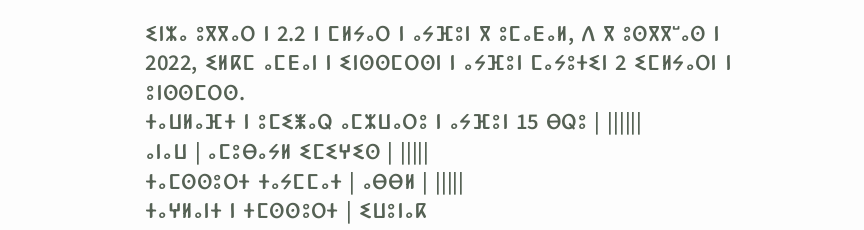ⵉⵏⵣⴰ ⵓⴳⴳⴰⵔ ⵏ 2.2 ⵏ ⵎⵍⵢⴰⵔ ⵏ ⴰⵢⴼⵓⵏ ⴳ ⵓⵎⴰⴹⴰⵍ, ⴷ ⴳ ⵓⵙⴳⴳⵯⴰⵙ ⵏ 2022, ⵉⵍⴽⵎ ⴰⵎⴹⴰⵏ ⵏ ⵉⵏⵙⵙⵎⵔⵙⵏ ⵏ ⴰⵢⴼⵓⵏ ⵎⴰⵢⵓⵜⵉⵏ 2 ⵉⵎⵍⵢⴰⵔⵏ ⵏ ⵓⵏⵙⵙⵎⵔⵙ.
ⵜⴰⵡⵍⴰⴼⵜ ⵏ ⵓⵎⵉⵥⴰⵕ ⴰⵎⵣⵡⴰⵔⵓ ⵏ ⴰⵢⴼⵓⵏ 15 ⴱⵕⵓ | ||||||
ⴰⵏⴰⵡ | ⴰⵎⵓⴱⴰⵢⵍ ⵉⵎⵉⵖⵉⵙ | |||||
ⵜⴰⵎⵙⵙⵓⵔⵜ ⵜⴰⵢⵎⵎⴰⵜ | ⴰⴱⴱⵍ | |||||
ⵜⴰⵖⵍⴰⵏⵜ ⵏ ⵜⵎⵙⵙⵓⵔⵜ | ⵉⵡⵓⵏⴰⴽ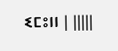ⵉⵎⵓⵏⵏ | |||||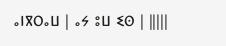ⴰⵏⴳⵔⴰⵡ | ⴰⵢ ⵓⵡ ⵉⵙ | |||||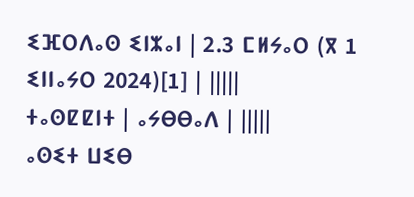ⵉⴼⵔⴷⴰⵙ ⵉⵏⵣⴰⵏ | 2.3 ⵎⵍⵢⴰⵔ (ⴳ 1 ⵉⵏⵏⴰⵢⵔ 2024)[1] | |||||
ⵜⴰⵙⵇⵇⵏⵜ | ⴰⵢⴱⴱⴰⴷ | |||||
ⴰⵙⵉⵜ ⵡⵉⴱ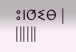ⵓⵏⵚⵉⴱ | ||||||